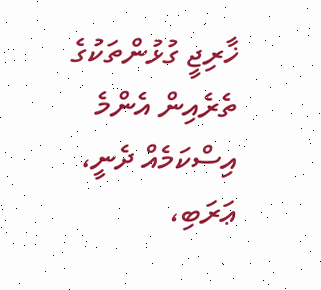ޚާރިޖީ ގުޅުންތަކުގެ ތެރެއިން އެންމެ އިސްކަމެއް ދެނީ، ޢަރަބި،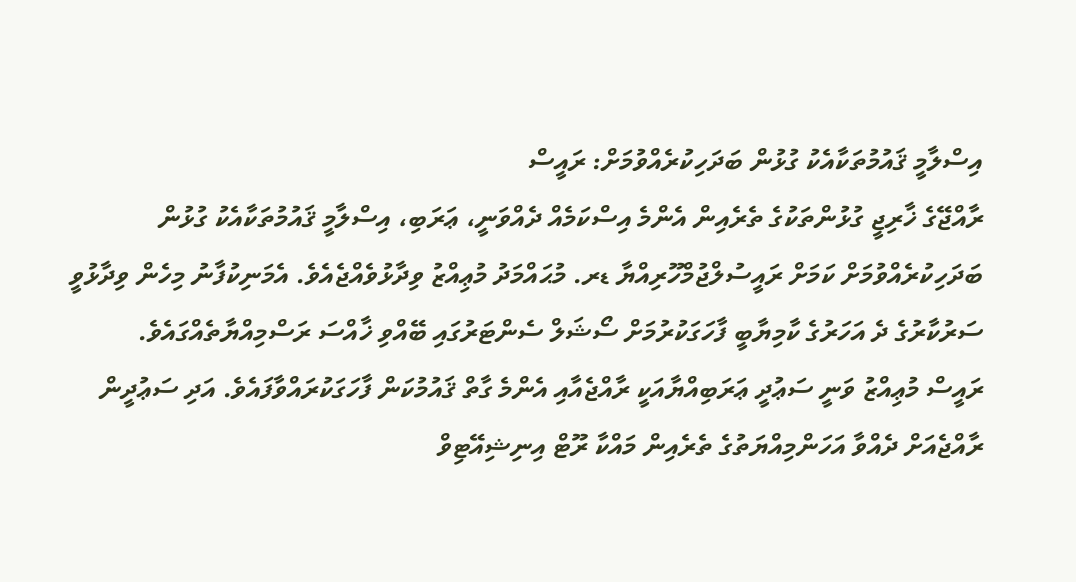އިސްލާމީ ޤައުމުތަކާއެކު ގުޅުން ބަދަހިކުރެއްވުމަށް: ރައީސް
ރާއްޖޭގެ ޚާރިޖީ ގުޅުންތަކުގެ ތެރެއިން އެންމެ އިސްކަމެއް ދެއްވަނީ، ޢަރަބި، އިސްލާމީ ޤައުމުތަކާއެކު ގުޅުން ބަދަހިކުރެއްވުމަށް ކަމަށް ރައީސުލްޖުމްހޫރިއްޔާ ޑރ. މުޙައްމަދު މުޢިއްޒު ވިދާޅުވެއްޖެއެވެ. އެމަނިކުފާނު މިހެން ވިދާޅުވީ ސަރުކާރުގެ ދެ އަހަރުގެ ކާމިޔާބީ ފާހަގަކުރުމަށް ސޯޝަލް ސެންޓަރުގައި ބޭއްވި ޚާއްސަ ރަސްމިއްޔާތެއްގައެވެ.
ރައީސް މުޢިއްޒު ވަނީ ސަޢުދީ ޢަރަބިއްޔާއަކީ ރާއްޖެއާއި އެންމެ ގާތް ޤައުމުކަން ފާހަގަކުރައްވާފައެވެ. އަދި ސަޢުދީން ރާއްޖެއަށް ދެއްވާ އަހަންމިއްޔަތުގެ ތެރެއިން މައްކާ ރޫޓް އިނިޝިއޭޓިވް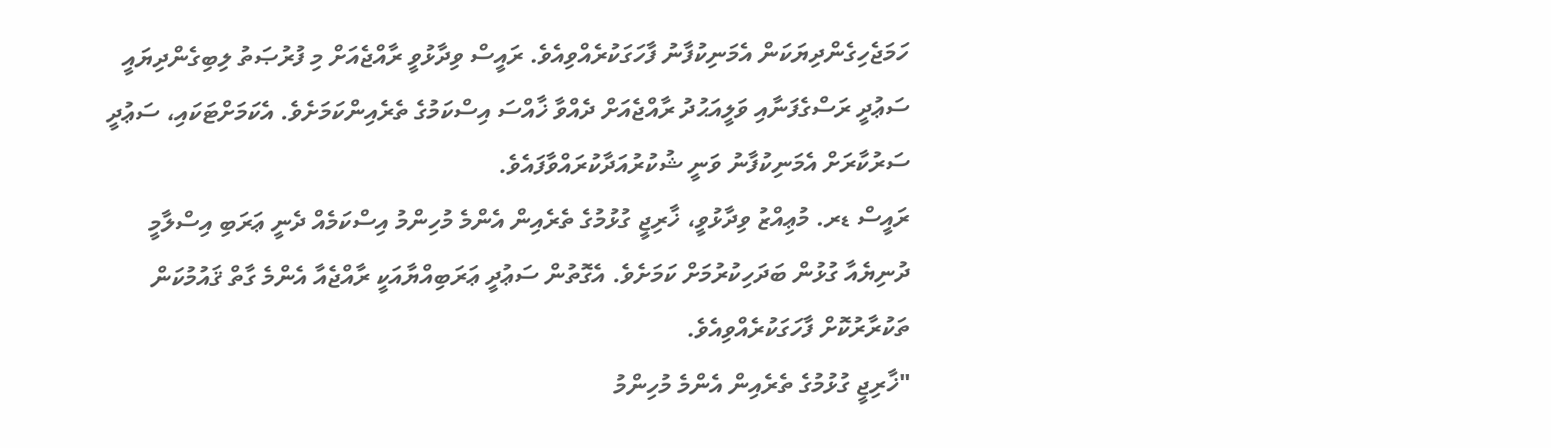ހަމަޖެހިގެންދިޔަކަން އެމަނިކުފާނު ފާހަގަކުރެއްވިއެވެ. ރައީސް ވިދާޅުވީ ރާއްޖެއަށް މި ފުރުޞަތު ލިބިގެންދިޔައީ ސަޢުދީ ރަސްގެފަނާއި ވަލީއަޙުދު ރާއްޖެއަށް ދެއްވާ ޚާއްސަ އިސްކަމުގެ ތެރެއިންކަމަށެވެ. އެކަމަށްޓަކައި، ސަޢުދީ ސަރުކާރަށް އެމަނިކުފާނު ވަނީ ޝުކުރުއަދާކުރައްވާފައެވެ.
ރައީސް ޑރ. މުޢިއްޒު ވިދާޅުވީ، ޚާރިޖީ ގުޅުމުގެ ތެރެއިން އެންމެ މުހިންމު އިސްކަމެއް ދެނީ ޢަރަބި އިސްލާމީ ދުނިޔެއާ ގުޅުން ބަދަހިކުރުމަށް ކަމަށެވެ. އެގޮތުން ސަޢުދީ ޢަރަބިއްޔާއަކީ ރާއްޖެއާ އެންމެ ގާތް ޤައުމުކަން ތަކުރާރުކޮށް ފާހަގަކުރެއްވިއެވެ.
"ޚާރިޖީ ގުޅުމުގެ ތެރެއިން އެންމެ މުހިންމު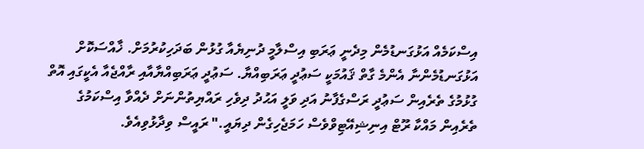އިސްކަމެއް އަޅުގަނޑުމެން މިދެނީ ޢަރަބި އިސްލާމީ ދުނިޔެއާ ގުޅުން ބަދަހިކުރުމަށް. ޚާއްސަކޮށް އަޅުގަނޑުމެންނާ އެންމެ ގާތް ޤައުމަކީ ސަޢުދީ ޢަރަބިއްޔާ. ސަޢުދީ ޢަރަބިއްޔާއާއި ރާއްޖެއާ އެކީގައި އޮތް ގުޅުމުގެ ތެރެއިން ސަޢުދީ ރަސްގެފާނު އަދި ވަލީ އަޙުދު ދިވެހި ރައްޔިތުންނަށް ދެއްވާ އިސްކަމުގެ ތެރެއިން މައްކާ ރޫޓް އިނިޝިއޭޓިވްވެސް ހަމަޖެހިގެން ދިޔައީ." ރައީސް ވިދާޅުވިއެވެ.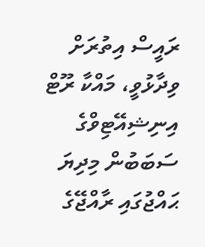ރައީސް އިތުރަށް ވިދާޅުވީ، މައްކާ ރޫޓް އިނިޝިއޭޓިވްގެ ސަބަބުން މިދިޔަ ޙައްޖުގައި ރާއްޖޭގެ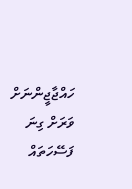ހައްޖާޖީންނަށް ވަރަށް ގިނަ ފަސޭހަތައް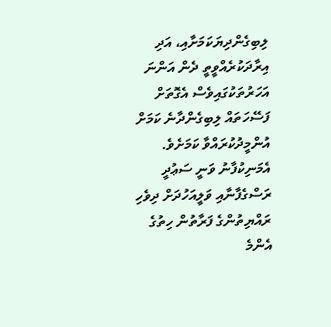ލިބިގެންދިޔަކަމަށާއި، އަދި އިރާދަކުރެއްވީތީ ދެން އަންނަ އަހަރުތަކުގައިވެސް އެގޮތަށް ފަސޭހަތައް ލިބިގެންދާނެ ކަމަށް އުންމީދުކުރައްވާ ކަމަށެވެ. އެމަނިކުފާނު ވަނީ ސަޢުދީ ރަސްގެފާނާއި ވަލީއަހުދަށް ދިވެހި ރައްޔިތުންގެ ފަރާތުން ހިތުގެ އެންމެ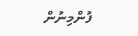ފުންމިނުން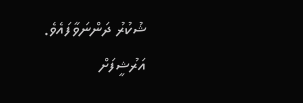ޝުކުރު ދަންނަވާފައެވެ.
އަރުޝީފަށް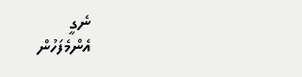ނެގީ
އެންމެފަހުން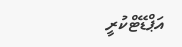އަޕްޑޭޓްކުރީ